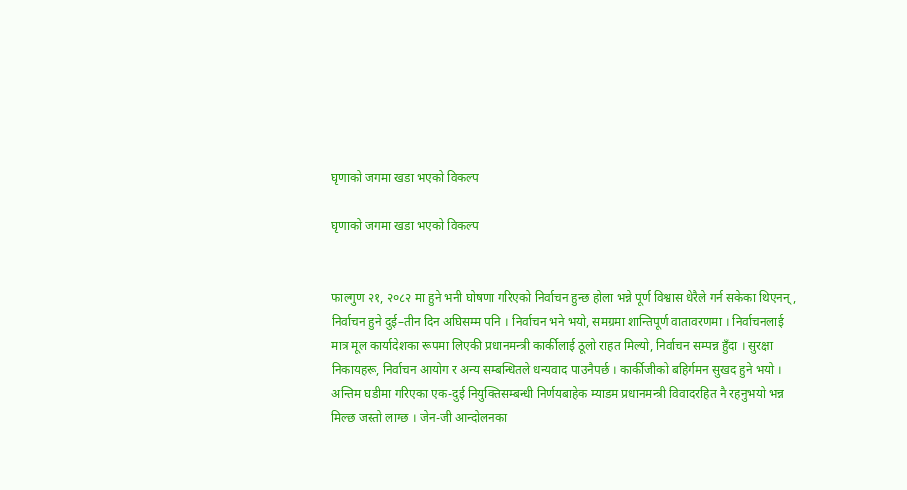घृणाको जगमा खडा भएको विकल्प

घृणाको जगमा खडा भएको विकल्प


फाल्गुण २१, २०८२ मा हुने भनी घोषणा गरिएको निर्वाचन हुन्छ होला भन्ने पूर्ण विश्वास धेरैले गर्न सकेका थिएनन्, निर्वाचन हुने दुई–तीन दिन अघिसम्म पनि । निर्वाचन भने भयो, समग्रमा शान्तिपूर्ण वातावरणमा । निर्वाचनलाई मात्र मूल कार्यादेशका रूपमा लिएकी प्रधानमन्त्री कार्कीलाई ठूलो राहत मिल्यो, निर्वाचन सम्पन्न हुँदा । सुरक्षा निकायहरू, निर्वाचन आयोग र अन्य सम्बन्धितले धन्यवाद पाउनैपर्छ । कार्कीजीको बहिर्गमन सुखद हुने भयो । अन्तिम घडीमा गरिएका एक-दुई नियुक्तिसम्बन्धी निर्णयबाहेक म्याडम प्रधानमन्त्री विवादरहित नै रहनुभयो भन्न मिल्छ जस्तो लाग्छ । जेन-जी आन्दोलनका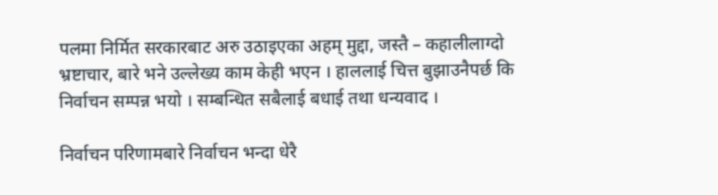पलमा निर्मित सरकारबाट अरु उठाइएका अहम् मुद्दा, जस्तै – कहालीलाग्दो भ्रष्टाचार, बारे भने उल्लेख्य काम केही भएन । हाललाई चित्त बुझाउनैपर्छ कि निर्वाचन सम्पन्न भयो । सम्बन्धित सबैलाई बधाई तथा धन्यवाद ।

निर्वाचन परिणामबारे निर्वाचन भन्दा धेरै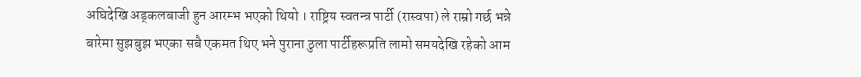अघिदेखि अड्कलबाजी हुन आरम्भ भएको थियो । राष्ट्रिय स्वतन्त्र पार्टी (रास्वपा) ले राम्रो गर्छ भन्ने बारेमा सुझबुझ भएका सबै एकमत थिए भने पुराना ठुला पार्टीहरूप्रति लामो समयदेखि रहेको आम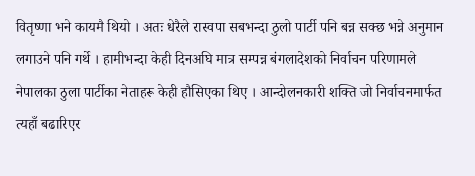वितृष्णा भने कायमै थियो । अतः धेरैले रास्वपा सबभन्दा ठुलो पार्टी पनि बन्न सक्छ भन्ने अनुमान लगाउने पनि गर्थे । हामीभन्दा केही दिनअघि मात्र सम्पन्न बंगलादेशको निर्वाचन परिणामले नेपालका ठुला पार्टीका नेताहरू केही हौसिएका थिए । आन्दोलनकारी शक्ति जो निर्वाचनमार्फत त्यहाँ बढारिएर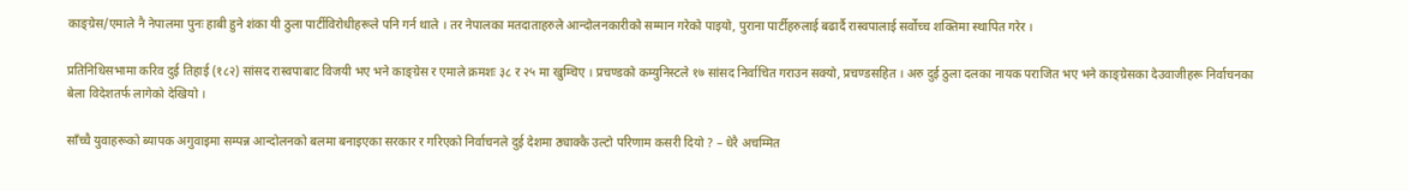काङ्ग्रेस/एमाले नै नेपालमा पुनः हाबी हुने शंका यी ठुला पार्टीविरोधीहरूले पनि गर्न थाले । तर नेपालका मतदाताहरुले आन्दोलनकारीको सम्मान गरेको पाइयो, पुराना पार्टीहरुलाई बढार्दै रास्वपालाई सर्वोच्च शक्तिमा स्थापित गरेर ।

प्रतिनिधिसभामा करिव दुई तिहाई (१८२) सांसद रास्वपाबाट विजयी भए भने काङ्ग्रेस र एमाले क्रमशः ३८ र २५ मा खुम्चिए । प्रचण्डको कम्युनिस्टले १७ सांसद निर्वाचित गराउन सक्यो, प्रचण्डसहित । अरु दुई ठुला दलका नायक पराजित भए भने काङ्ग्रेसका देउवाजीहरू निर्वाचनका बेला विदेशतर्फ लागेको देखियो ।

साँच्चै युवाहरूको ब्यापक अगुवाइमा सम्पन्न आन्दोलनको बलमा बनाइएका सरकार र गरिएको निर्वाचनले दुई देशमा ठ्याक्कै उल्टो परिणाम कसरी दियो ? – धेरै अचम्मित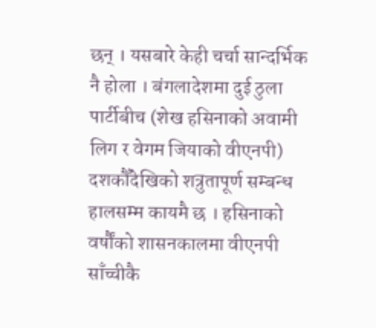छन् । यसबारे केही चर्चा सान्दर्भिक नै होला । बंगलादेशमा दुई ठुला पार्टीबीच (शेख हसिनाको अवामी लिग र वेगम जियाको वीएनपी) दशकौँदेखिको शत्रुतापूर्ण सम्बन्ध हालसम्म कायमै छ । हसिनाको वर्षौंको शासनकालमा वीएनपी साँच्चीकै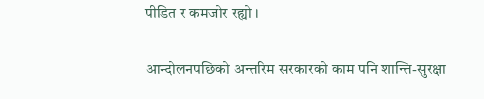पीडित र कमजोर रह्यो ।

आन्दोलनपछिको अन्तरिम सरकारको काम पनि शान्ति-सुरक्षा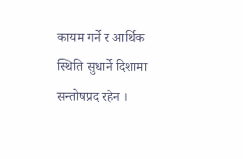कायम गर्ने र आर्थिक स्थिति सुधार्ने दिशामा सन्तोषप्रद रहेन ।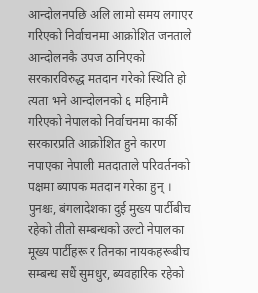आन्दोलनपछि अलि लामो समय लगाएर गरिएको निर्वाचनमा आक्रोशित जनताले आन्दोलनकै उपज ठानिएको सरकारविरुद्ध मतदान गरेको स्थिति हो त्यता भने आन्दोलनको ६ महिनामै गरिएको नेपालको निर्वाचनमा कार्की सरकारप्रति आक्रोशित हुने कारण नपाएका नेपाली मतदाताले परिवर्तनको पक्षमा ब्यापक मतदान गरेका हुन् । पुनश्चः, बंगलादेशका दुई मुख्य पार्टीबीच रहेको तीतो सम्बन्धको उल्टो नेपालका मूख्य पार्टीहरू र तिनका नायकहरूबीच सम्बन्ध सधैं सुमधुर, ब्यवहारिक रहेको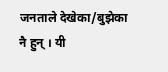जनताले देखेका/बुझेका नै हुन् । यी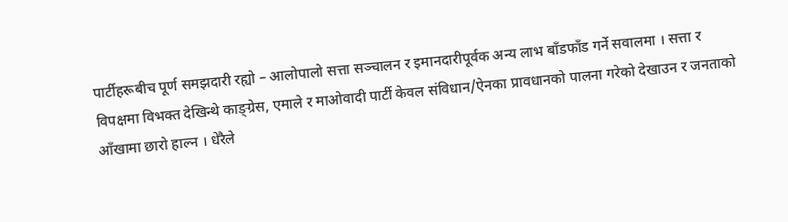पार्टीहरूबीच पूर्ण समझदारी रह्यो – आलोपालो सत्ता सञ्चालन र इमानदारीपूर्वक अन्य लाभ बाँडफाँड गर्ने सवालमा । सत्ता र विपक्षमा विभक्त देखिन्थे काङ्ग्रेस, एमाले र माओवादी पार्टी केवल संविधान/ऐनका प्रावधानको पालना गरेको देखाउन र जनताको आँखामा छारो हाल्न । धेरैले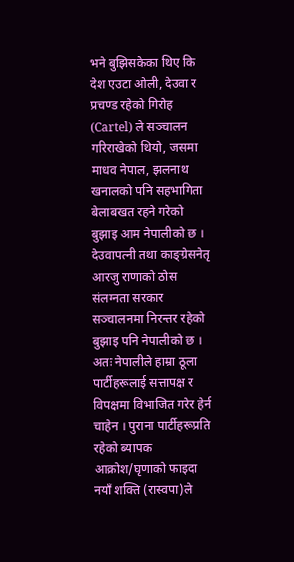भने बुझिसकेका थिए कि देश एउटा ओली, देउवा र प्रचण्ड रहेको गिरोह (Cartel) ले सञ्चालन गरिराखेको थियो, जसमा माधव नेपाल, झलनाथ खनालको पनि सहभागिता बेलाबखत रहने गरेको बुझाइ आम नेपालीको छ । देउवापत्नी तथा काङ्ग्रेसनेतृ आरजु राणाको ठोस संलग्नता सरकार सञ्चालनमा निरन्तर रहेको बुझाइ पनि नेपालीको छ । अतः नेपालीले हाम्रा ठूला पार्टीहरूलाई सत्तापक्ष र विपक्षमा विभाजित गरेर हेर्न चाहेन । पुराना पार्टीहरूप्रति रहेको ब्यापक आक्रोश/घृणाको फाइदा नयाँ शक्ति (रास्वपा)ले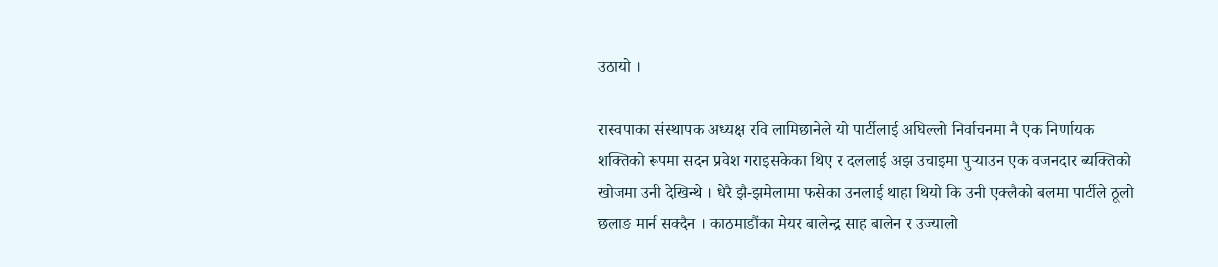उठायो ।

रास्वपाका संस्थापक अध्यक्ष रवि लामिछानेले यो पार्टीलाई अघिल्लो निर्वाचनमा नै एक निर्णायक शक्तिको रूपमा सदन प्रवेश गराइसकेका थिए र दललाई अझ उचाइमा पुऱ्याउन एक वजनदार ब्यक्तिको खोजमा उनी देखिन्थे । धेरै झै-झमेलामा फसेका उनलाई थाहा थियो कि उनी एक्लैको बलमा पार्टीले ठूलो छलाङ मार्न सक्दैन । काठमाडौंका मेयर बालेन्द्र साह बालेन र उज्यालो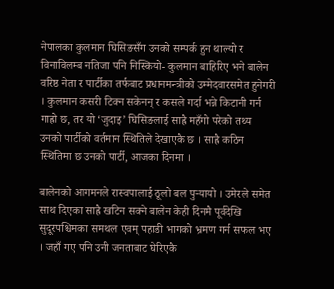नेपालका कुलमान घिसिङसँग उनको सम्पर्क हुन थाल्यो र विनाविलम्ब नतिजा पनि निस्कियो- कुलमान बाहिरिए भने बालेन वरिष्ठ नेता र पार्टीका तर्फबाट प्रधानमन्त्रीको उम्मेदवारसमेत हुनेगरी । कुलमान कसरी टिक्न सकेनन् र कसले गर्दा भन्ने किटानी गर्न गाह्रो छ, तर यो ‘जुदाइ’ घिसिङलाई साह्रै महँगो परेको तथ्य उनको पार्टीको वर्तमान स्थितिले देखाएकै छ । साह्रै कठिन स्थितिमा छ उनको पार्टी, आजका दिनमा ।

बालेनको आगमनले रास्वपालाई ठूलो बल पुऱ्यायो । उमेरले समेत साथ दिएका साह्रै खटिन सक्ने बालेन केही दिनमै पूर्वदेखि सुदूरपश्चिमका समथल एवम् पहाडी भागको भ्रमण गर्न सफल भए । जहाँ गए पनि उनी जनताबाट घेरिएकै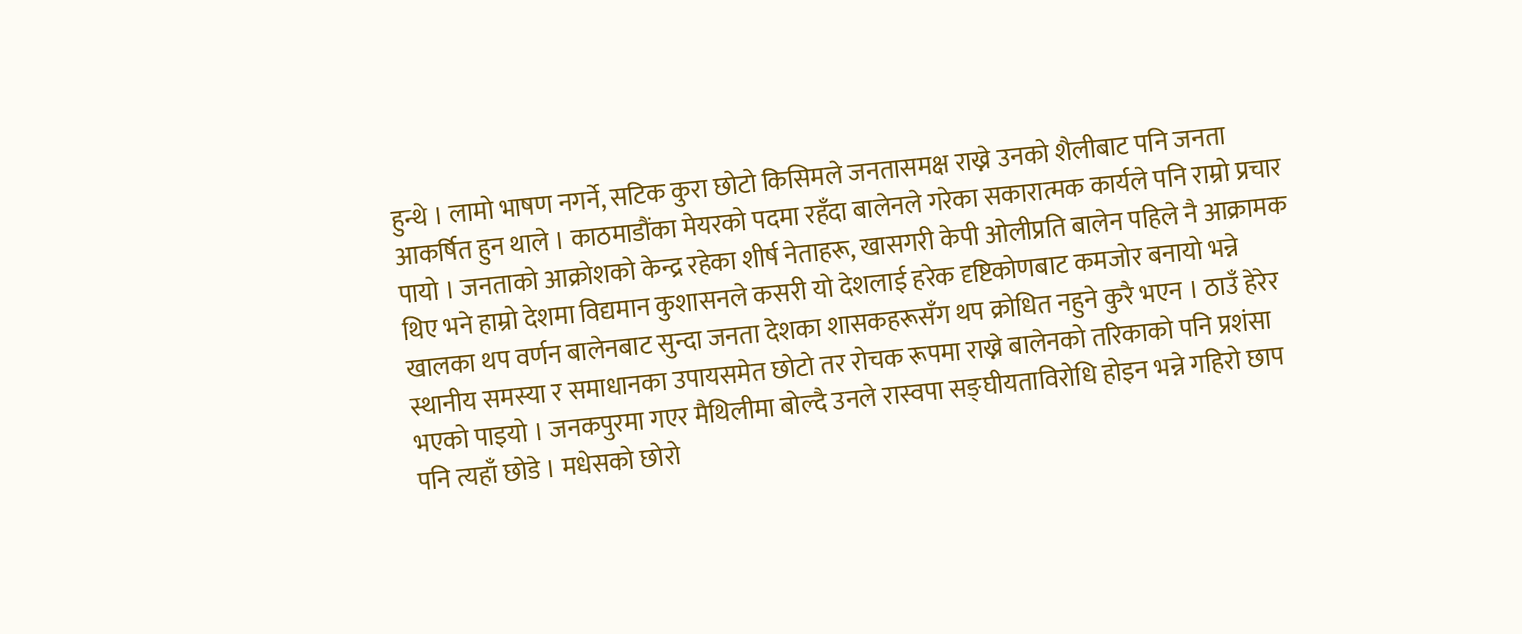हुन्थे । लामो भाषण नगर्ने, सटिक कुरा छोटो किसिमले जनतासमक्ष राख्ने उनको शैलीबाट पनि जनता आकर्षित हुन थाले । काठमाडौंका मेयरको पदमा रहँदा बालेनले गरेका सकारात्मक कार्यले पनि राम्रो प्रचार पायो । जनताको आक्रोशको केन्द्र रहेका शीर्ष नेताहरू, खासगरी केपी ओलीप्रति बालेन पहिले नै आक्रामक थिए भने हाम्रो देशमा विद्यमान कुशासनले कसरी यो देशलाई हरेक दृष्टिकोणबाट कमजोर बनायो भन्ने खालका थप वर्णन बालेनबाट सुन्दा जनता देशका शासकहरूसँग थप क्रोधित नहुने कुरै भएन । ठाउँ हेरेर स्थानीय समस्या र समाधानका उपायसमेत छोटो तर रोचक रूपमा राख्ने बालेनको तरिकाको पनि प्रशंसा भएको पाइयो । जनकपुरमा गएर मैथिलीमा बोल्दै उनले रास्वपा सङ्घीयताविरोधि होइन भन्ने गहिरो छाप पनि त्यहाँ छोडे । मधेसको छोरो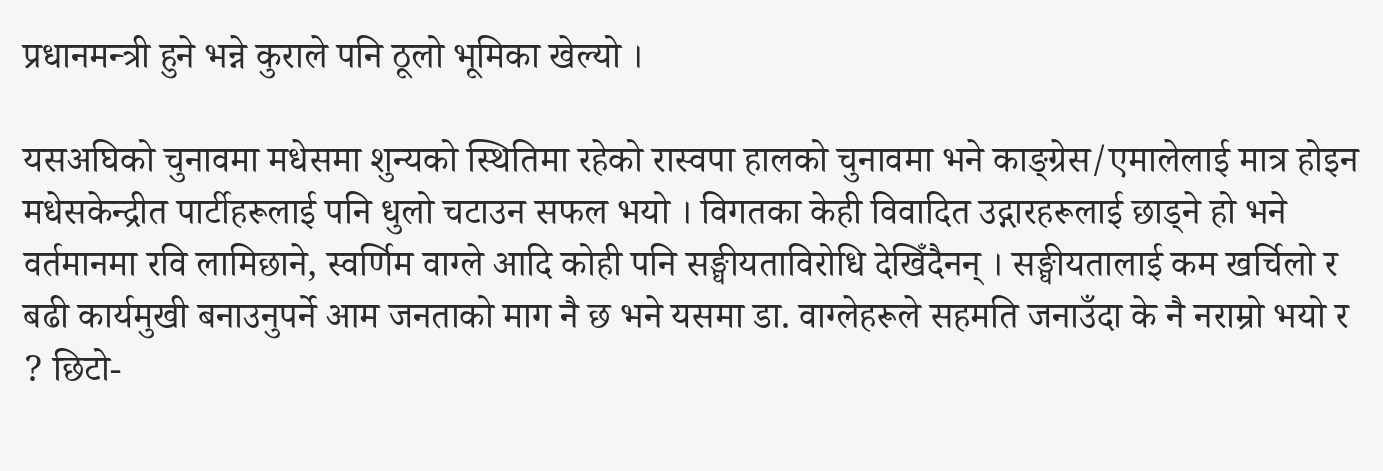प्रधानमन्त्री हुने भन्ने कुराले पनि ठूलो भूमिका खेल्यो ।

यसअघिको चुनावमा मधेसमा शुन्यको स्थितिमा रहेको रास्वपा हालको चुनावमा भने काङ्ग्रेस/एमालेलाई मात्र होइन मधेसकेन्द्रीत पार्टीहरूलाई पनि धुलो चटाउन सफल भयो । विगतका केही विवादित उद्गारहरूलाई छाड्ने हो भने वर्तमानमा रवि लामिछाने, स्वर्णिम वाग्ले आदि कोही पनि सङ्घीयताविरोधि देखिँदैनन् । सङ्घीयतालाई कम खर्चिलो र बढी कार्यमुखी बनाउनुपर्ने आम जनताको माग नै छ भने यसमा डा. वाग्लेहरूले सहमति जनाउँदा के नै नराम्रो भयो र ? छिटो-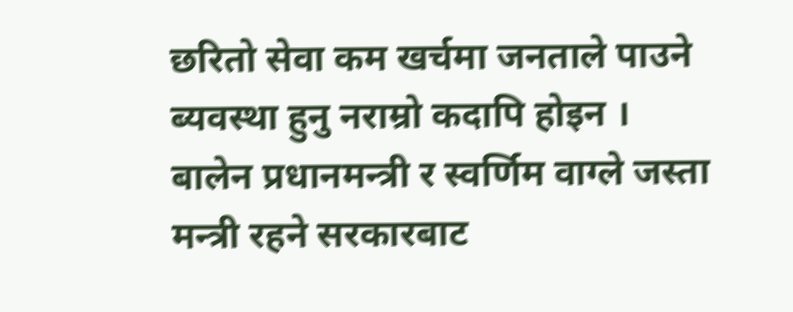छरितो सेवा कम खर्चमा जनताले पाउने ब्यवस्था हुनु नराम्रो कदापि होइन । बालेन प्रधानमन्त्री र स्वर्णिम वाग्ले जस्ता मन्त्री रहने सरकारबाट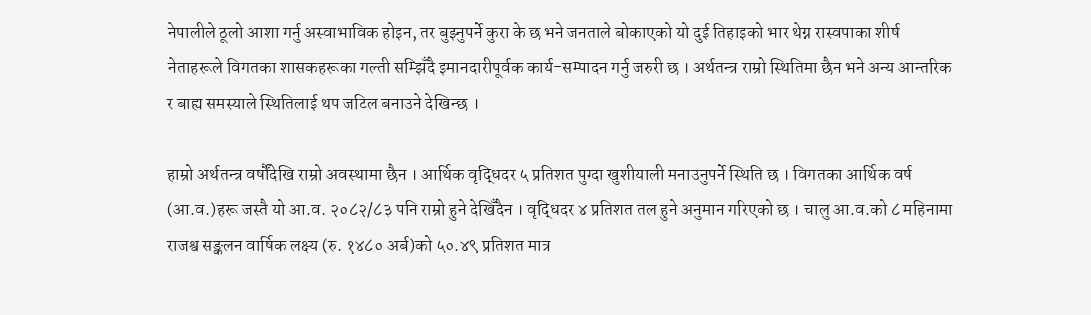नेपालीले ठूलो आशा गर्नु अस्वाभाविक होइन, तर बुझ्नुपर्ने कुरा के छ भने जनताले बोकाएको यो दुई तिहाइको भार थेग्न रास्वपाका शीर्ष नेताहरूले विगतका शासकहरूका गल्ती सम्झिँदै इमानदारीपूर्वक कार्य-सम्पादन गर्नु जरुरी छ । अर्थतन्त्र राम्रो स्थितिमा छैन भने अन्य आन्तरिक र बाह्य समस्याले स्थितिलाई थप जटिल बनाउने देखिन्छ ।

हाम्रो अर्थतन्त्र वर्षौंदेखि राम्रो अवस्थामा छैन । आर्थिक वृद्धिदर ५ प्रतिशत पुग्दा खुशीयाली मनाउनुपर्ने स्थिति छ । विगतका आर्थिक वर्ष (आ.व.)हरू जस्तै यो आ.व. २०८२/८३ पनि राम्रो हुने देखिँदैन । वृद्धिदर ४ प्रतिशत तल हुने अनुमान गरिएको छ । चालु आ.व.को ८ महिनामा राजश्व सङ्कलन वार्षिक लक्ष्य (रु. १४८० अर्ब)को ५०.४९ प्रतिशत मात्र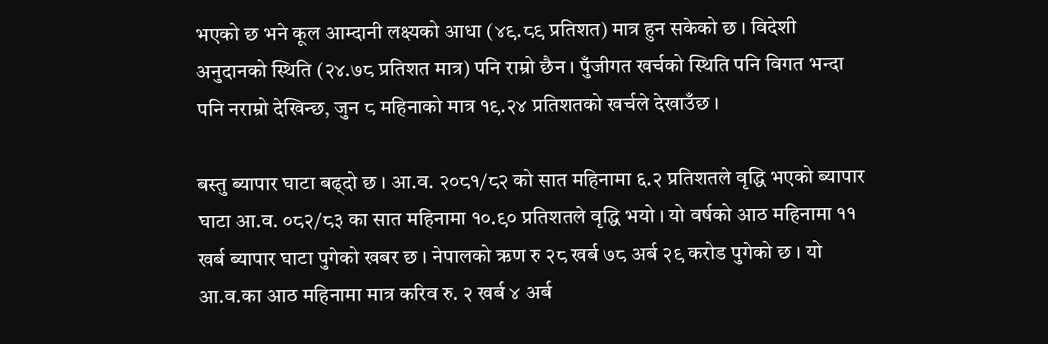भएको छ भने कूल आम्दानी लक्ष्यको आधा (४९.८९ प्रतिशत) मात्र हुन सकेको छ । विदेशी अनुदानको स्थिति (२४.७८ प्रतिशत मात्र) पनि राम्रो छैन । पुँजीगत खर्चको स्थिति पनि विगत भन्दा पनि नराम्रो देखिन्छ, जुन ८ महिनाको मात्र १९.२४ प्रतिशतको खर्चले देखाउँछ ।

बस्तु ब्यापार घाटा बढ्दो छ । आ.व. २०८१/८२ को सात महिनामा ६.२ प्रतिशतले वृद्धि भएको ब्यापार घाटा आ.व. ०८२/८३ का सात महिनामा १०.९० प्रतिशतले वृद्धि भयो । यो वर्षको आठ महिनामा ११ खर्ब ब्यापार घाटा पुगेको खबर छ । नेपालको ऋण रु २८ खर्ब ७८ अर्ब २९ करोड पुगेको छ । यो आ.व.का आठ महिनामा मात्र करिव रु. २ खर्ब ४ अर्ब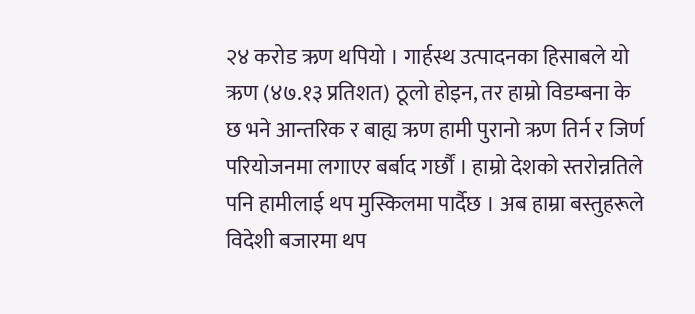२४ करोड ऋण थपियो । गार्हस्थ उत्पादनका हिसाबले यो ऋण (४७.१३ प्रतिशत) ठूलो होइन, तर हाम्रो विडम्बना के छ भने आन्तरिक र बाह्य ऋण हामी पुरानो ऋण तिर्न र जिर्ण परियोजनमा लगाएर बर्बाद गर्छौं । हाम्रो देशको स्तरोन्नतिले पनि हामीलाई थप मुस्किलमा पार्दैछ । अब हाम्रा बस्तुहरूले विदेशी बजारमा थप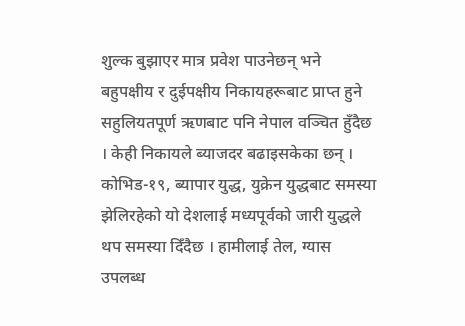शुल्क बुझाएर मात्र प्रवेश पाउनेछन् भने बहुपक्षीय र दुईपक्षीय निकायहरूबाट प्राप्त हुने सहुलियतपूर्ण ऋणबाट पनि नेपाल वञ्चित हुँदैछ । केही निकायले ब्याजदर बढाइसकेका छन् । कोभिड-१९, ब्यापार युद्ध, युक्रेन युद्धबाट समस्या झेलिरहेको यो देशलाई मध्यपूर्वको जारी युद्धले थप समस्या दिँदैछ । हामीलाई तेल, ग्यास उपलब्ध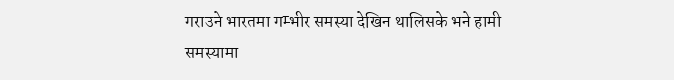गराउने भारतमा गम्भीर समस्या देखिन थालिसके भने हामी समस्यामा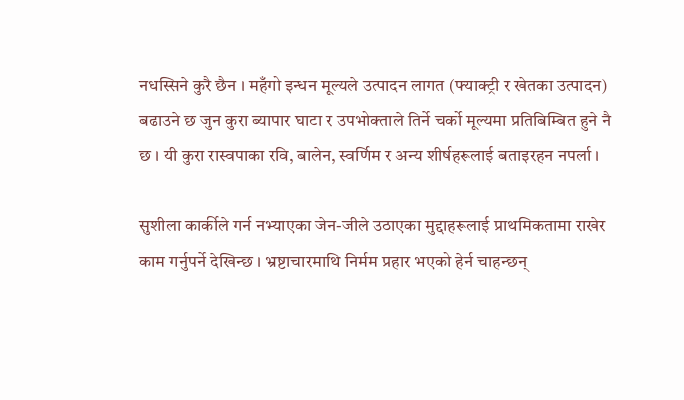नधस्सिने कुरै छैन । महँगो इन्धन मूल्यले उत्पादन लागत (फ्याक्ट्री र खेतका उत्पादन) बढाउने छ जुन कुरा ब्यापार घाटा र उपभोक्ताले तिर्ने चर्को मूल्यमा प्रतिबिम्बित हुने नै छ । यी कुरा रास्वपाका रवि, बालेन, स्वर्णिम र अन्य शीर्षहरूलाई बताइरहन नपर्ला ।

सुशीला कार्कीले गर्न नभ्याएका जेन-जीले उठाएका मुद्दाहरूलाई प्राथमिकतामा राखेर काम गर्नुपर्ने देखिन्छ । भ्रष्टाचारमाथि निर्मम प्रहार भएको हेर्न चाहन्छन्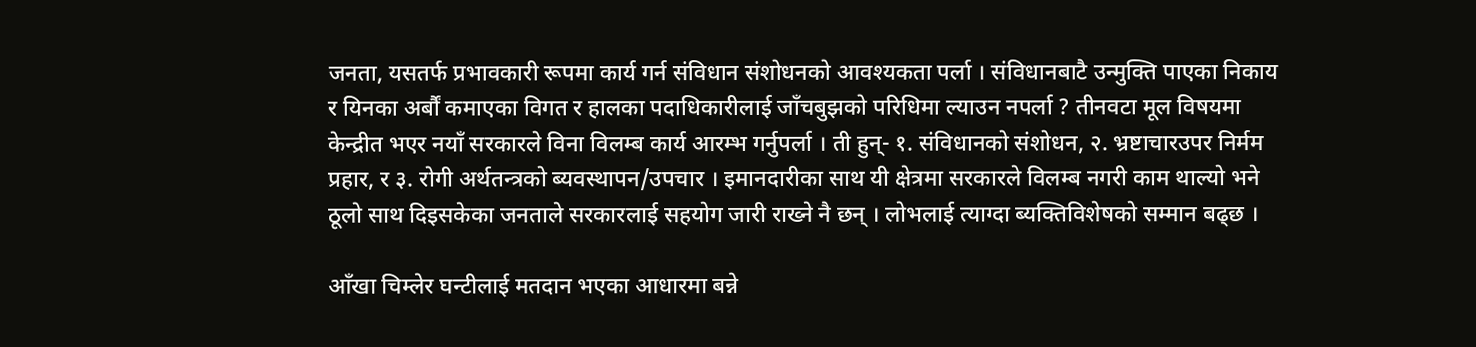जनता, यसतर्फ प्रभावकारी रूपमा कार्य गर्न संविधान संशोधनको आवश्यकता पर्ला । संविधानबाटै उन्मुक्ति पाएका निकाय र यिनका अर्बौं कमाएका विगत र हालका पदाधिकारीलाई जाँचबुझको परिधिमा ल्याउन नपर्ला ? तीनवटा मूल विषयमा केन्द्रीत भएर नयाँ सरकारले विना विलम्ब कार्य आरम्भ गर्नुपर्ला । ती हुन्- १. संविधानको संशोधन, २. भ्रष्टाचारउपर निर्मम प्रहार, र ३. रोगी अर्थतन्त्रको ब्यवस्थापन/उपचार । इमानदारीका साथ यी क्षेत्रमा सरकारले विलम्ब नगरी काम थाल्यो भने ठूलो साथ दिइसकेका जनताले सरकारलाई सहयोग जारी राख्ने नै छन् । लोभलाई त्याग्दा ब्यक्तिविशेषको सम्मान बढ्छ ।

आँखा चिम्लेर घन्टीलाई मतदान भएका आधारमा बन्ने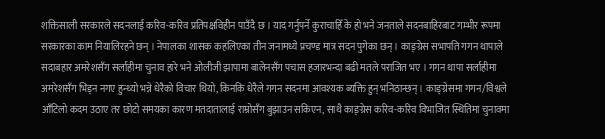शक्तिसाली सरकारले सदनलाई करिव-करिव प्रतिपक्षविहीन पाउँदै छ । याद गर्नुपर्ने कुराचाहिँ के हो भने जनताले सदनबाहिरबाट गम्भीर रूपमा सरकारका काम नियालिरहने छन् । नेपालका शासक कहलिएका तीन जनामध्ये प्रचण्ड मात्र सदन पुगेका छन् । काङ्ग्रेस सभापति गगन थापाले सदाबहार अमरेशसँग सर्लाहीमा चुनाव हारे भने ओलीजी झापामा बालेनसँग पचास हजारभन्दा बढी मतले पराजित भए । गगन थापा सर्लाहीमा अमरेशसँग भिड्न नगए हुन्थ्यो भन्ने धेरैको विचार थियो, किनकि धेरैले गगन सदनमा आवश्यक ब्यक्ति हुन् भनिठान्छन् । काङ्ग्रेसमा गगन/विश्वले आँटिलो कदम उठाए तर छोटो समयका कारण मतदातालाई राम्रोसँग बुझाउन सकिएन, साथै काङ्ग्रेस करिव-करिव विभाजित स्थितिमा चुनावमा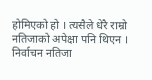होमिएको हो । त्यसैले धेरै राम्रो नतिजाको अपेक्षा पनि थिएन । निर्वाचन नतिजा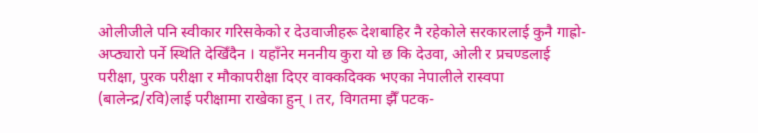ओलीजीले पनि स्वीकार गरिसकेको र देउवाजीहरू देशबाहिर नै रहेकोले सरकारलाई कुनै गाह्रो-अप्ठ्यारो पर्ने स्थिति देखिँदैन । यहाँनेर मननीय कुरा यो छ कि देउवा, ओली र प्रचण्डलाई परीक्षा, पुरक परीक्षा र मौकापरीक्षा दिएर वाक्कदिक्क भएका नेपालीले रास्वपा (बालेन्द्र/रवि)लाई परीक्षामा राखेका हुन् । तर, विगतमा झैँ पटक-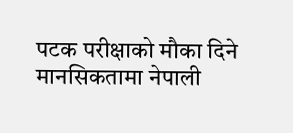पटक परीक्षाको मौका दिने मानसिकतामा नेपाली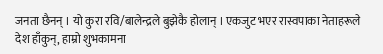जनता छैनन् । यो कुरा रवि/बालेन्द्रले बुझेकै होलान् । एकजुट भएर रास्वपाका नेताहरूले देश हाँकुन्, हाम्रो शुभकामना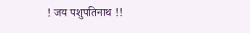! जय पशुपतिनाथ !!